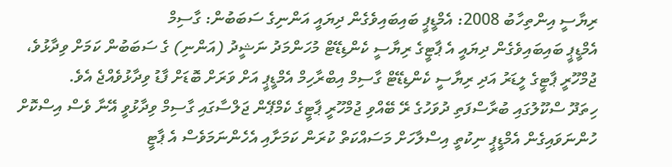ރިޔާސީ އިންތިހާބު 2008: އެމްޑީޕީ ބައިބައިވެގެން ދިޔައީ އަންނިގެ ސަބަބުން: ގާސިމް
އެމްޑީޕީ ބައިބައިވެގެން ދިޔައީ އެ ޕާޓީގެ ރިޔާސީ ކެންޑިޑޭޓް މުހަންމަދު ނަޝީދު (އަންނި) ގެ ސަބަބުން ކަމަށް ވިދާޅުވެ، ޖުމްހޫރީ ޕާޓީގެ ލީޑަރު އަދި ރިޔާސީ ކެންޑިޑޭޓް ގާސިމް އިބްރާހިމް އެމްޑީޕީ އަށް ވަރަށް ބޮޑަށް ފާޑު ވިދާޅުވެއްޖެ އެވެ.
ހިތަދޫ ސްކޫލުގައި ބުރާސްފަތި ދުވަހުގެ ރޭ ބޭއްވި ޖުމްހޫރީ ޕާޓީގެ ކެމްޕޭން ޖަލްސާގައި ގާސިމް ވިދާޅުވީ އޭނާ ވެސް އިސްކޮށް ހުންނަވައިގެން އެމްޑީޕީ ނިކުތީ އިސްލާހަށް މަސައްކަތް ކުރަން ކަމަށާއި އެހެންނަމަވެސް އެ ޕާޓީ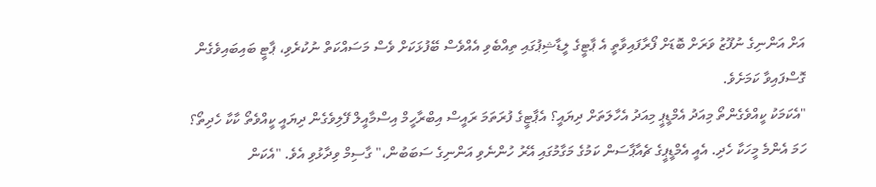އަށް އަންނިގެ ނުފޫޒު ވަރަށް ބޮޑަށް ފޯރާފައިވާތީ އެ ޕާޓީގެ ލީޑާޝިޕުގައި ތިއްބެވި އެއްވެސް ބޭފުޅަކަށް ވެސް މަސައްކަތް ނުކުރެވި، ޕާޓީ ބައިބައިވެގެން ގޮސްފައިވާ ކަމަށެވެ.
"އެކަމަކު ކީއްވެގެންތޯ މިއަދު އެމްޑީޕީ މިއަދު އެހާލަތަށް ދިޔައީ؟ އެޕާޓީގެ ފުރަތަމަ ރައީސް އިބްރާހީމް އިސްމާއީލް ފޭލިވެގެން ދިޔައީ ކީއްވެތޯ ކާކާ ހެދިތޯ؟ ހަމަ އެންމެ މީހަކާ ހެދި. އެއީ އެމްޑީޕީގެ ޗެއާޕާސަން ކަމުގެ މަގާމުގައި އޭރު ހުންނެވި އަންނިގެ ސަބަބުން،" ގާސިމް ވިދާޅުވި އެވެ. "އެކަން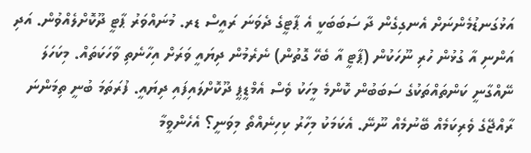އަޅުގަނޑުމެންނަށް އެނގިގެން ދާ ސަބަބަކީ އެ ޕާޓީގެ ދެވަނަ ރައީސް ޑރ. މުނައްވަރު ޕާޓީ ދޫކޮށްލެއްވުން. އަދި އަންނި އާ ގުޅުން ހުރި ނޫހަކުން (ޕާޓީ އާ ބެހޭ ގޮތުން) ނެރެމުން ދިޔައީ ވަރަށް އިހާނެތި ވާހަކަތައް. މިކަހަލަ ނޭއްގާނީ ކަންތައްތަކުގެ ސަބަބުން ކޮންމެ މީހަކު ވެސް އެމްޑީޕީ ދޫކޮށްލައިފައި ދިޔައީ. ފުރަތަމަ ބުނީ ތިމަންނަ ރާއްޖޭގެ ވެރިކަމެއް ބޭނުމެއް ނޫނޭ. އެކަމަކު މިހާރު ކިހިނެއްތޯ މިވަނީ؟ އެހެންވީމާ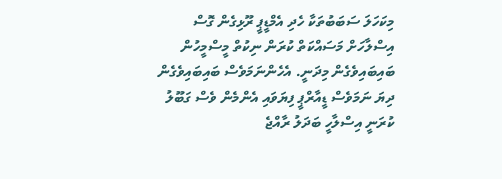މިކަހަލަ ސަބަބުތަކާ ހެދި އެމްޑީޕީ ރޫޅިގެން ގޮސް އިސްލާހަށް މަސައްކަތް ކުރަން ނިކުތް މީސްމީހުން ބައިބައިވެގެން މިދަނީ. އެހެންނަމަވެސް ބައިބައިވެގެން ދިޔަ ނަމަވެސް ޑީއާރްޕީ ފިޔަވައި އެންމެން ވެސް ގަބޫލު ކުރަނީ އިސްލާހީ ބަދަލު ރާއްޖެ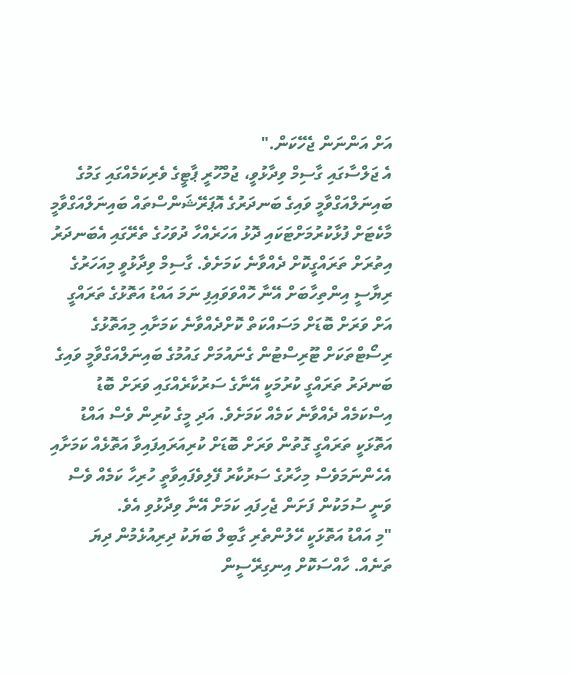އަށް އަންނަން ޖެހޭކަން."
އެ ޖަލްސާގައި ގާސިމް ވިދާޅުވީ، ޖުމްހޫރީ ޕާޓީގެ ވެރިކަމެއްގައި ގަމުގެ ބައިނަލްއަގްވާމީ ވައިގެ ބަނދަރުގެ އޮޕަރޭޝަންސްތައް ބައިނަލްއަގްވާމީ މާކެޓަށް ފުޅާކުރުމަށްޓަކައި ދޮޅު އަހަރެއްހާ ދުވަހުގެ ތެރޭގައި އެބަނދަރު އިތުރަށް ތަރައްގީކޮށް ދެއްވާނެ ކަމަށެވެ. ގާސިމް ވިދާޅުވީ މިއަހަރުގެ ރިޔާސީ އިންތިހާބަށް އޭނާ ހޮއްވަވައިފި ނަމަ އައްޑު އަތޮޅުގެ ތަރައްގީ އަށް ވަރަށް ބޮޑަށް މަސައްކަތް ކޮށްދެއްވާނެ ކަމަށާއި މިއަތޮޅުގެ ރިސޯޓްތަކަށް ޓޫރިސްޓުން ގެނައުމަށް ގައުމުގެ ބައިނަލްއަގްވާމީ ވައިގެ ބަނދަރު ތަރައްގީ ކުރުމަކީ އޭނާގެ ސަރުކާރެއްގައި ވަރަށް ބޮޑު އިސްކަމެއް ދެއްވާނެ ކަމެއް ކަމަށެވެ. އަދި މީގެ ކުރިން ވެސް އައްޑު އަތޮޅަކީ ތަރައްގީ ގޮތުން ވަރަށް ބޮޑަށް ކުރިއަރައިފައިވާ އަތޮޅެއް ކަމަށާއި އެހެންނަމަވެސް މިހާރުގެ ސަރުކާރު ފޭލިވެފައިވާތީ ހުރިހާ ކަމެއް ވެސް ވަނީ ސުމަކުން ފަށަން ޖެހިފައި ކަމަށް އޭނާ ވިދާޅުވި އެވެ.
"މި އައްޑު އަތޮޅަކީ ހޭލުންތެރި ގާބިލް ބަޔަކު ދިރިއުޅެމުން ދިޔަ ތަނެއް. ހާއްސަކޮށް އިނގިރޭސީން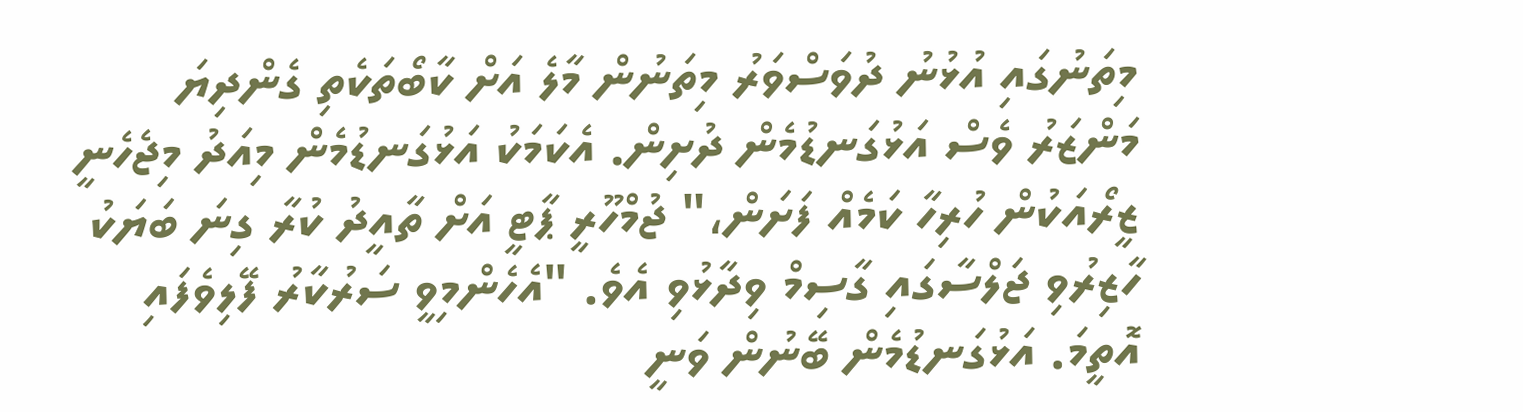މިތަނުގައި އުޅުނު ދުވަސްވަރު މިތަނުން މާލެ އަށް ކާބޯތަކެތި ގެންދިޔަ މަންޒަރު ވެސް އަޅުގަނޑުމެން ދުށިން. އެކަމަކު އަޅުގަނޑުމެން މިއަދު މިޖެހެނީ ޒީރޯއަކުން ހުރިހާ ކަމެއް ފަށަން،" ޖުމްހޫރީ ޕާޓީ އަށް ތާއީދު ކުރާ ގިނަ ބަޔަކު ހާޒިރުވި ޖަލްސާގައި ގާސިމް ވިދާޅުވި އެވެ. "އެހެންމިވީ ސަރުކާރު ފޭލިވެފައި އޮތީމަ. އަޅުގަނޑުމެން ބޭނުން ވަނީ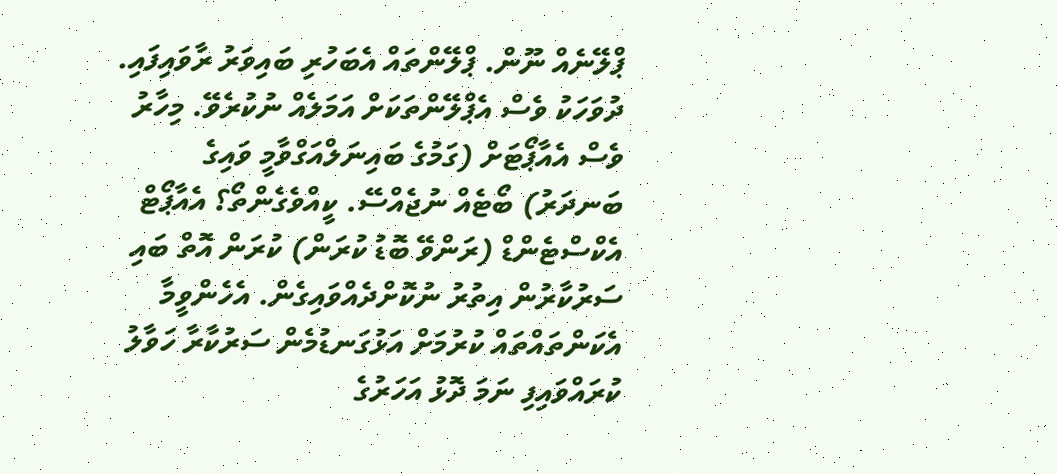ޕްލޭނެއް ނޫން. ޕްލޭންތައް އެބަހުރި ބައިވަރު ރާވައިފައި. ދުވަހަކު ވެސް އެޕްލޭންތަކަށް އަމަލެއް ނުކުރެވޭ. މިހާރު ވެސް އެއާޕޯޓަށް (ގަމުގެ ބައިނަލްއަގްވާމީ ވައިގެ ބަނދަރު) ބޯޓެއް ނުޖެއްސޭ. ކީއްވެގެންތޯ؟ އެއާޕޯޓް އެކްސްޓެންޑް (ރަންވޭ ބޮޑު ކުރަން) ކުރަން އޮތް ބައި ސަރުކާރުން އިތުރު ނުކޮށްދެއްވައިގެން. އެހެންވީމާ އެކަންތައްތައް ކުރުމަށް އަޅުގަނޑުމެން ސަރުކާރާ ހަވާލު ކުރައްވައިފި ނަމަ ދޮޅު އަހަރުގެ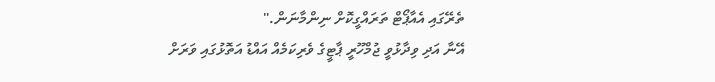ތެރޭގައި އެއާޕޯޓް ތަރައްގީކޮށް ނިންމާނަން."
އޭނާ އަދި ވިދާޅުވީ ޖުމްހޫރީ ޕާޓީގެ ވެރިކަމެއް އައްޑު އަތޮޅުގައި ވަރަށް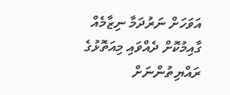އަވަހަށް ނަރުދަމާ ނިޒާމެއް ގާއިމުކޮށް ދެއްވައި މިއަތޮޅުގެ ރައްޔިތުންނަށް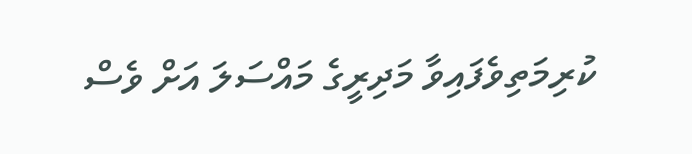ކުރިމަތިވެފައިވާ މަދިރީގެ މައްސަލަ އަށް ވެސް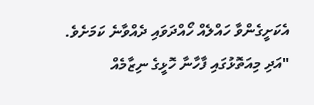އެކަށީގެންވާ ހައްލެއް ހޯއްދަވައި ދެއްވާނެ ކަމަށެވެ.
"އަދި މިއަތޮޅުގައި ފާހާނާ ހޮޅީގެ ނިޒާމެއް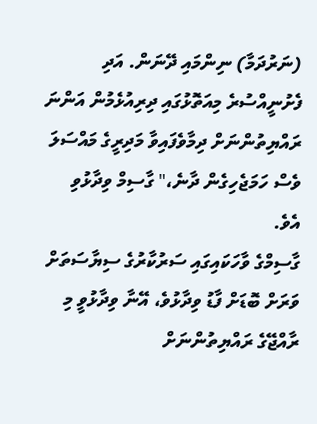(ނަރުދަމާ) ނިންމައި ދޭނަން. އަދި ފެށުނީއްސުރެ މިއަތޮޅުގައި ދިރިއުޅެމުން އަންނަ ރައްޔިތުންނަށް ދިމާވެފައިވާ މަދިރީގެ މައްސަލަ ވެސް ހަމަޖެހިގެން ދާނެ،" ގާސިމް ވިދާޅުވި އެވެ.
ގާސިމްގެ ވާހަކައިގައި ސަރުކާރުގެ ސިޔާސަތަށް ވަރަށް ބޮޑަށް ފާޑު ވިދާޅުވެ، އޭނާ ވިދާޅުވީ މި ރާއްޖޭގެ ރައްޔިތުންނަށް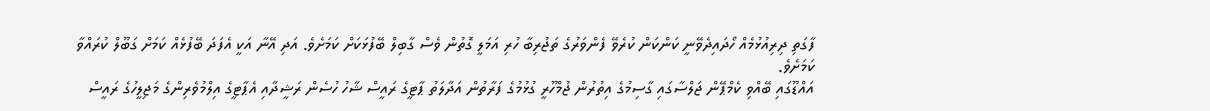ފާގަތި ދިރިއުޅުމެއް ހޯދައިދެވޭނީ ކަންކަން ކުރެވޭ ފެންވަރުގެ ތަޖުރިބާ ހުރި އަމަލީ ގޮތުން ވެސް ގާބިލް ބޭފުޅަކަށް ކަމަށެވެ. އަދި އޭނާ އަކީ އެފަދަ ބޭފުޅެއް ކަމަށް ގަބޫލް ކުރައްވާ ކަމަށެވެ.
އައްޑޫގައި ބޭއްވި ކެމްޕޭން ޖަލްސާގައި ގާސިމުގެ އިތުރުން ޖުމްހޫރީ ގުޅުމުގެ ފަރާތުން އަދާލަތު ޕާޓީގެ ރައީސް ޝާހު ހުސެން ރަޝީދާއި އެޕާޓީގެ އިލްމުވެރިންގެ މަޖިލީހުގެ ރައީސް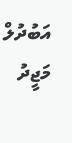އަބުދުލް މަޖީދު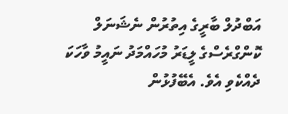އަބްދުލް ބާރީގެ އިތުރުން ނެޝަނަލް ކޮންގްރެސްގެ ލީޑަރު މުހައްމަދު ނައީމު ވާހަކަ ދެއްކެވި އެވެ. އެބޭފުޅުން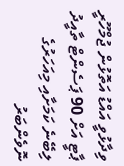ވިދާޅުވީ އައްޑު އަތޮޅުން ޖުމްހޫރީ ޕާޓީ އަށް 90 ޕަސެންޓް ތާއީދު ލިބޭނެ ކަމަށާއި މިއަހަރުގެ ނޮވެންބަރު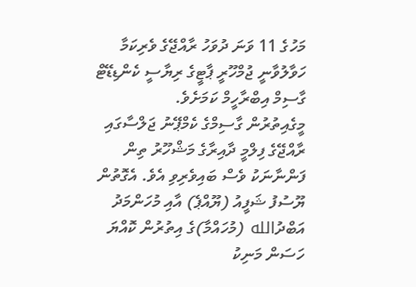މަހުގެ 11 ވަނަ ދުވަހު ރާއްޖޭގެ ވެރިކަމާ ހަވާލުވާނީ ޖުމްހޫރީ ޕާޓީގެ ރިޔާސީ ކެންޑިޑޭޓް ގާސިމް އިބްރާހީމް ކަމަށެވެ.
މީގެއިތުރުން ގާސިމްގެ ކެމްޕޭނު ޖަލްސާގައި ރާއްޖޭގެ ފިލްމީ ދާއިރާގެ މަޝްހޫރު ތިން ފަންނާނަކު ވެސް ބައިވެރިވި އެވެ. އެގޮތުން ޔޫސުފު ޝަފީއު (ޔޫއްޕެ) އާއި މުހަންމަދު އަބްދުالله (މުހައްމާ)ގެ އިތުރުން ކޮއްޔަ ހަސަން މަނިކު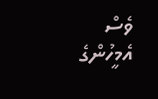ވެސް އެމީހުންގެ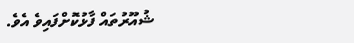ޝުއޫރުތައް ފާޅުކޮށްފައިވެ އެވެ.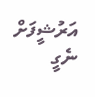އަރުޝީފަށް ނެގީ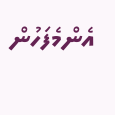އެންމެފަހުން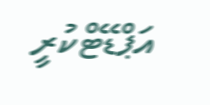އަޕްޑޭޓްކުރީ